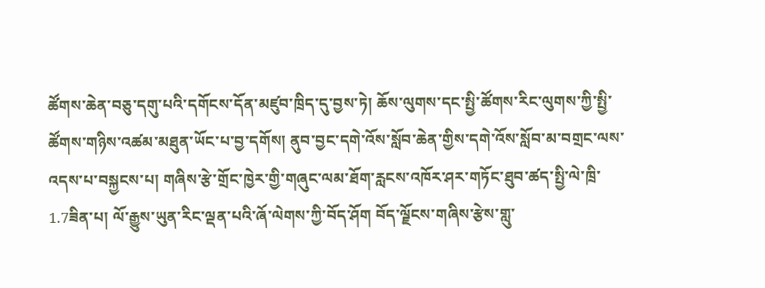ཚོགས་ཆེན་བཅུ་དགུ་པའི་དགོངས་དོན་མཛུབ་ཁྲིད་དུ་བྱས་ཏེ། ཆོས་ལུགས་དང་སྤྱི་ཚོགས་རིང་ལུགས་ཀྱི་སྤྱི་ཚོགས་གཉིས་འཚམ་མཐུན་ཡོང་པ་བྱ་དགོས། ནུབ་བྱང་དགེ་འོས་སློབ་ཆེན་གྱིས་དགེ་འོས་སློབ་མ་བགྲང་ལས་འདས་པ་བསྐྱངས་པ། གཞིས་རྩེ་གྲོང་ཁྱེར་གྱི་གཞུང་ལམ་ཐོག་རླངས་འཁོར་ཤར་གཏོང་ཐུབ་ཚད་སྤྱི་ལེ་ཁྲི་1.7ཟིན་པ། ལོ་རྒྱུས་ཡུན་རིང་ལྡན་པའི་ཞོ་ལེགས་ཀྱི་བོད་ཤོག བོད་ལྗོངས་གཞིས་རྩེས་གླུ་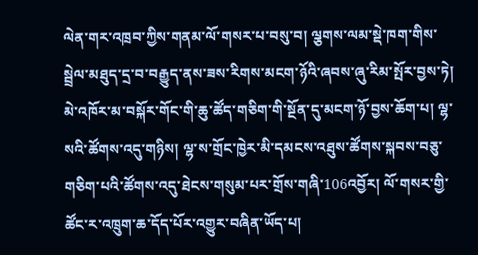ལེན་གར་འཁྲབ་ཀྱིས་གནམ་ལོ་གསར་པ་བསུ་བ། ལྕགས་ལམ་སྡེ་ཁག་གིས་སྦྲེལ་མཐུད་དྲ་བ་བརྒྱུད་ནས་ཟས་རིགས་མངག་ཉོའི་ཞབས་ཞུ་རིམ་སྤོར་བྱས་ཏེ། མེ་འཁོར་མ་བསྐོར་གོང་གི་ཆུ་ཚོད་གཅིག་གི་སྔོན་དུ་མངག་ཉོ་བྱས་ཆོག་པ། ལྷ་སའི་ཚོགས་འདུ་གཉིས། ལྷ་ས་གྲོང་ཁྱེར་མི་དམངས་འཐུས་ཚོགས་སྐབས་བཅུ་གཅིག་པའི་ཚོགས་འདུ་ཐེངས་གསུམ་པར་གྲོས་གཞི་106འབྱོར། ལོ་གསར་གྱི་ཚོང་ར་འཁྲུག་ཆ་དོད་པོར་འགྱུར་བཞིན་ཡོད་པ།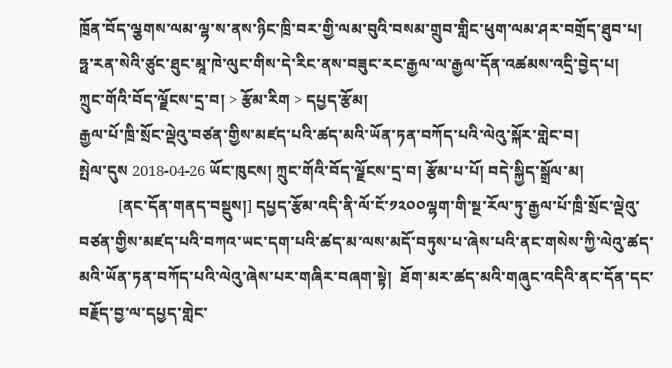ཁྲོན་བོད་ལྕགས་ལམ་ལྷ་ས་ནས་ཉིང་ཁྲི་བར་གྱི་ལམ་བུའི་བསམ་གྲུབ་གླིང་ཕུག་ལམ་ཤར་བགྲོད་ཐུབ་པ། ཧྥ་རན་སེའི་ཙུང་ཐུང་མཱ་ཁེ་ལུང་གིས་དེ་རིང་ནས་བཟུང་རང་རྒྱལ་ལ་རྒྱལ་དོན་འཚམས་འདྲི་བྱེད་པ།
ཀྲུང་གོའི་བོད་ལྗོངས་དྲ་བ། > རྩོམ་རིག > དཔྱད་རྩོམ།
རྒྱལ་པོ་ཁྲི་སྲོང་ལྡེའུ་བཙན་གྱིས་མཛད་པའི་ཚད་མའི་ཡོན་ཏན་བཀོད་པའི་ལེའུ་སྐོར་གླེང་བ།
སྤེལ་དུས 2018-04-26 ཡོང་ཁུངས། ཀྲུང་གོའི་བོད་ལྗོངས་དྲ་བ། རྩོམ་པ་པོ། བདེ་སྐྱིད་སྒྲོལ་མ།
          [ནང་དོན་གནད་བསྡུས།] དཔྱད་རྩོམ་འདི་ནི་ལོ་ངོ་༡༢༠༠ལྷག་གི་སྔ་རོལ་ཏུ་རྒྱལ་པོ་ཁྲི་སྲོང་ལྡེའུ་བཙན་གྱིས་མཛད་པའི་བཀའ་ཡང་དག་པའི་ཚད་མ་ལས་མདོ་བཏུས་པ་ཞེས་པའི་ནང་གསེས་ཀྱི་ལེའུ་ཚད་མའི་ཡོན་ཏན་བཀོད་པའི་ལེའུ་ཞེས་པར་གཞིར་བཞག་སྟེ།  ཐོག་མར་ཚད་མའི་གཞུང་འདིའི་ནང་དོན་དང་བརྗོད་བྱ་ལ་དཔྱད་གླེང་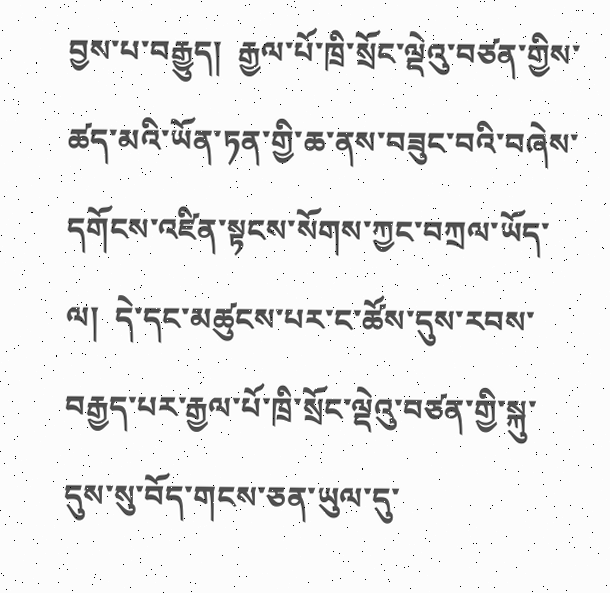བྱས་པ་བརྒྱུད།  རྒྱལ་པོ་ཁྲི་སྲོང་ལྡེའུ་བཙན་གྱིས་ཚད་མའི་ཡོན་ཏན་གྱི་ཆ་ནས་བཟུང་བའི་བཞེས་དགོངས་འཛིན་སྟངས་སོགས་ཀྱང་བཀྲལ་ཡོད་ལ།  དེ་དང་མཚུངས་པར་ང་ཚོས་དུས་རབས་བརྒྱད་པར་རྒྱལ་པོ་ཁྲི་སྲོང་ལྡེའུ་བཙན་གྱི་སྐུ་དུས་སུ་བོད་གངས་ཅན་ཡུལ་དུ་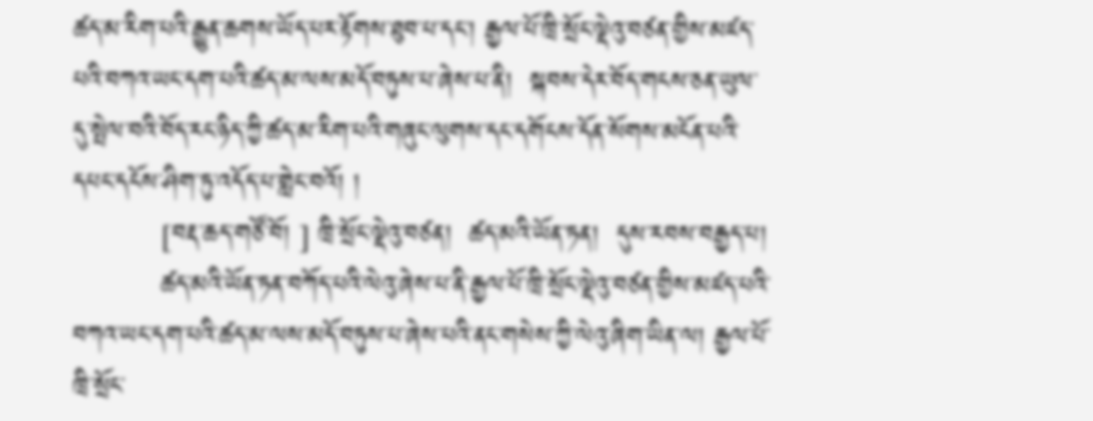ཚད་མ་རིག་པའི་རྒྱུན་ཆགས་ཡོད་པར་རྟོགས་ཐུབ་པ་དང་། རྒྱལ་པོ་ཁྲི་སྲོང་ལྡེའུ་བཙན་གྱིས་མཛད་པའི་བཀའ་ཡང་དག་པའི་ཚད་མ་ལས་མདོ་བཏུས་པ་ཞེས་པ་ནི།  སྐབས་དེར་བོད་གངས་ཅན་ཡུལ་དུ་སྤེལ་བའི་བོད་རང་ཉིད་ཀྱི་ཚད་མ་རིག་པའི་གཞུང་ལུགས་དང་དགོངས་དོན་སོགས་མངོན་པའི་དཔང་དངོས་ཤིག་ཏུ་འདོད་པ་གླེང་བའོ། །
          [བརྡ་ཆད་གཙོ་བོ། ] ཁྲི་སྲོང་ལྡེའུ་བཙན།  ཚད་མའི་ཡོན་ཏན།  དུས་རབས་བརྒྱད་པ།
          ཚད་མའི་ཡོན་ཏན་བཀོད་པའི་ལེའུ་ཞེས་པ་ནི་རྒྱལ་པོ་ཁྲི་སྲོང་ལྡེའུ་བཙན་གྱིས་མཛད་པའི་བཀའ་ཡང་དག་པའི་ཚད་མ་ལས་མདོ་བཏུས་པ་ཞེས་པའི་ནང་གསེས་ཀྱི་ལེའུ་ཞིག་ཡིན་ལ། རྒྱལ་པོ་ཁྲི་སྲོང་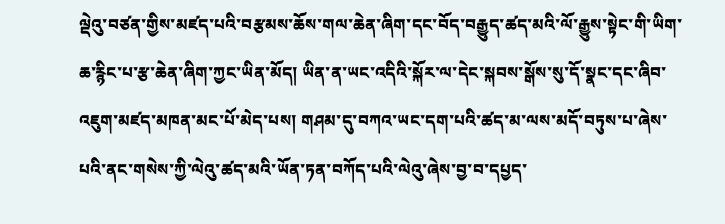ལྡེའུ་བཙན་གྱིས་མཛད་པའི་བརྩམས་ཆོས་གལ་ཆེན་ཞིག་དང་བོད་བརྒྱུད་ཚད་མའི་ལོ་རྒྱུས་སྟེང་གི་ཡིག་ཆ་རྙིང་པ་རྩ་ཆེན་ཞིག་ཀྱང་ཡིན་མོད། ཡིན་ན་ཡང་འདིའི་སྐོར་ལ་དེང་སྐབས་སྒོས་སུ་དོ་སྣང་དང་ཞིབ་འཇུག་མཛད་མཁན་མང་པོ་མེད་པས། གཤམ་དུ་བཀའ་ཡང་དག་པའི་ཚད་མ་ལས་མདོ་བཏུས་པ་ཞེས་པའི་ནང་གསེས་ཀྱི་ལེའུ་ཚད་མའི་ཡོན་ཏན་བཀོད་པའི་ལེའུ་ཞེས་བྱ་བ་དཔྱད་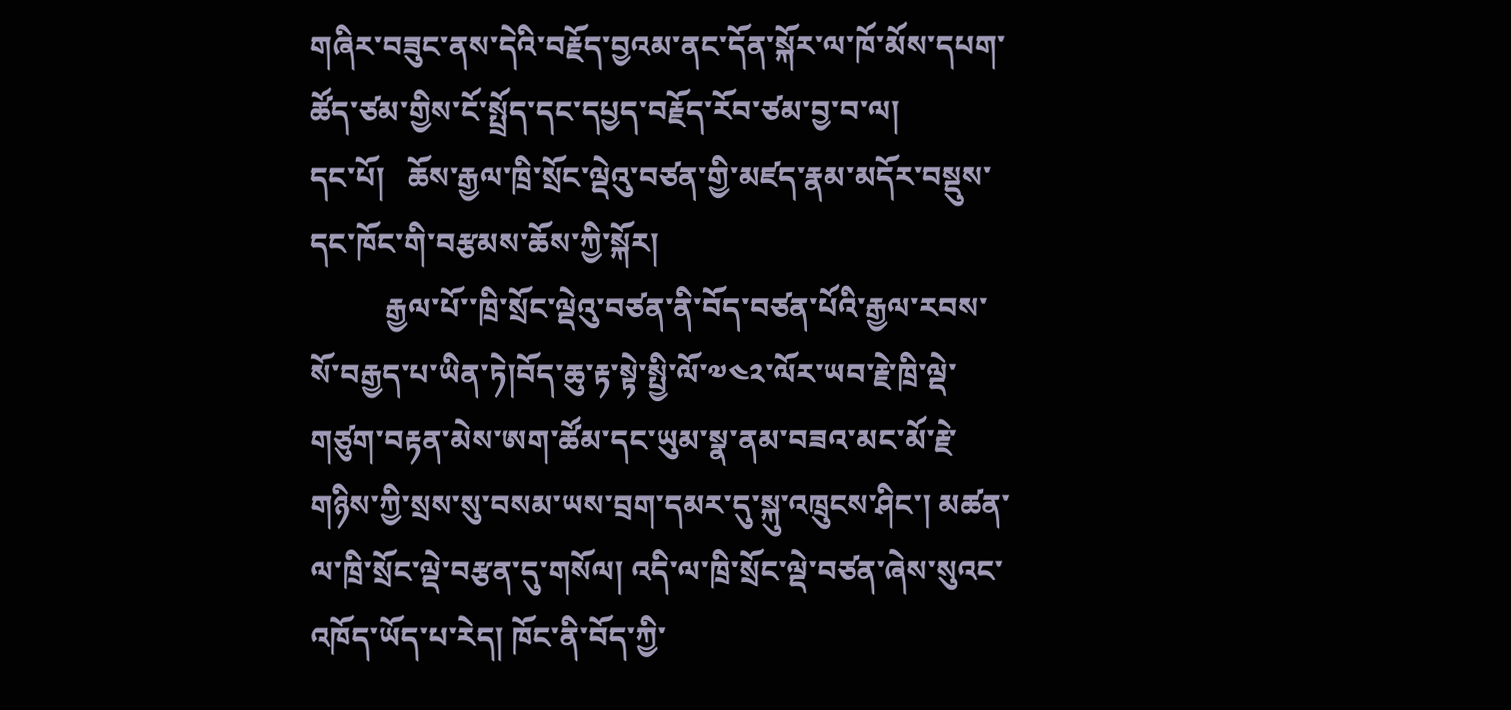གཞིར་བཟུང་ནས་དེའི་བརྗོད་བྱའམ་ནང་དོན་སྐོར་ལ་ཁོ་མོས་དཔག་ཚོད་ཙམ་གྱིས་ངོ་སྤྲོད་དང་དཔྱད་བརྗོད་རོབ་ཙམ་བྱ་བ་ལ།
དང་པོ།   ཆོས་རྒྱལ་ཁྲི་སྲོང་ལྡེའུ་བཙན་གྱི་མཛད་རྣམ་མདོར་བསྡུས་དང་ཁོང་གི་བརྩམས་ཆོས་ཀྱི་སྐོར།
          རྒྱལ་པོ་་ཁྲི་སྲོང་ལྡེའུ་བཙན་ནི་བོད་བཙན་པོའི་རྒྱལ་རབས་སོ་བརྒྱད་པ་ཡིན་ཏེ།བོད་ཆུ་རྟ་སྟེ་སྤྱི་ལོ་༧༤༢་ལོར་ཡབ་རྗེ་ཁྲི་ལྡེ་གཙུག་བརྟན་མེས་ཨག་ཚོམ་དང་ཡུམ་སྣ་ནམ་བཟའ་མང་མོ་རྗེ་གཉིས་ཀྱི་སྲས་སུ་བསམ་ཡས་བྲག་དམར་དུ་སྐུ་འཁྲུངས་ཤིང་། མཚན་ལ་ཁྲི་སྲོང་ལྡེ་བརྩན་དུ་གསོལ། འདི་ལ་ཁྲི་སྲོང་ལྡེ་བཙན་ཞེས་སུའང་འཁོད་ཡོད་པ་རེད། ཁོང་ནི་བོད་ཀྱི་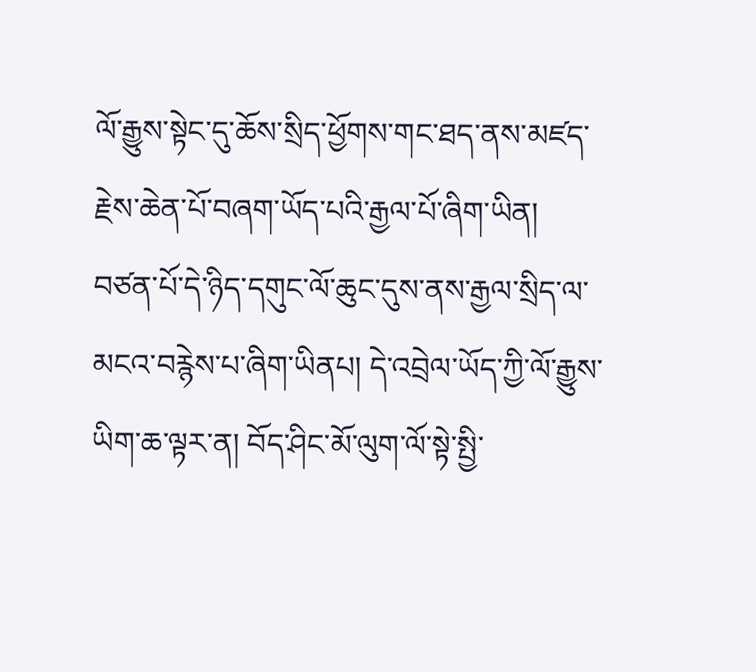ལོ་རྒྱུས་སྟེང་དུ་ཆོས་སྲིད་ཕྱོགས་གང་ཐད་ནས་མཛད་རྗེས་ཆེན་པོ་བཞག་ཡོད་པའི་རྒྱལ་པོ་ཞིག་ཡིན། བཙན་པོ་དེ་ཉིད་དགུང་ལོ་ཆུང་དུས་ནས་རྒྱལ་སྲིད་ལ་མངའ་བརྙེས་པ་ཞིག་ཡིནཔ། དེ་འབྲེལ་ཡོད་ཀྱི་ལོ་རྒྱུས་ཡིག་ཆ་ལྟར་ན། བོད་ཤིང་མོ་ལུག་ལོ་སྟེ་སྤྱི་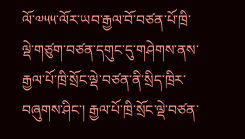ལོ་༧༥༥་ལོར་ཡབ་རྒྱལ་བོ་བཙན་པོ་ཁྲི་ལྡེ་གཙུག་བཙན་དགུང་དུ་གཤེགས་ནས་རྒྱལ་པོ་ཁྲི་སྲོང་ལྡེ་བཙན་ནི་སྲིད་ཁྲིར་བཞུགས་ཤིང་། རྒྱལ་པོ་ཁྲི་སྲོང་ལྡེ་བཙན་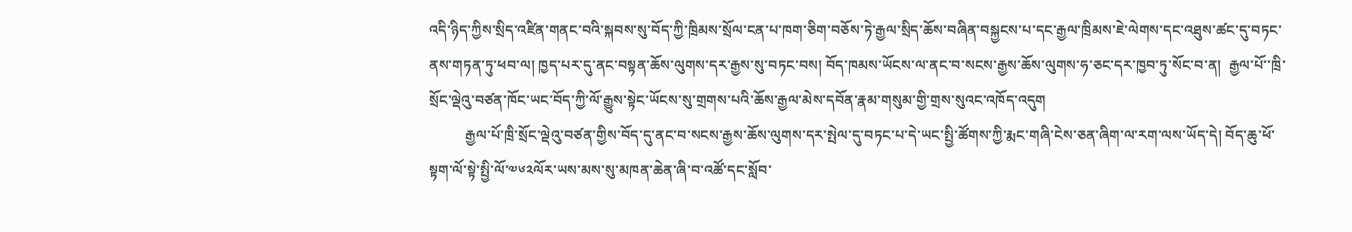འདི་ཉིད་ཀྱིས་སྲིད་འཛིན་གནང་བའི་སྐབས་སུ་བོད་ཀྱི་ཁྲིམས་སྲོལ་ངན་པ་ཁག་ཅིག་བཅོས་ཏེ་རྒྱལ་སྲིད་ཆོས་བཞིན་བསྐྱངས་པ་དང་རྒྱལ་ཁྲིམས་ཇེ་ལེགས་དང་འཐུས་ཚང་དུ་བཏང་ནས་གཏན་ཏུ་ཕབ་ལ། ཁྱད་པར་དུ་ནང་བསྟན་ཆོས་ལུགས་དར་རྒྱས་སུ་བཏང་བས། བོད་ཁམས་ཡོངས་ལ་ནང་བ་སངས་རྒྱས་ཆོས་ལུགས་ཧ་ཅང་དར་ཁྱབ་ཏུ་སོང་བ་ན།  རྒྱལ་པོ་་ཁྲི་སྲོང་ལྡེའུ་བཙན་ཁོང་ཡང་བོད་ཀྱི་ལོ་རྒྱུས་སྟེང་ཡོངས་སུ་གྲགས་པའི་ཆོས་རྒྱལ་མེས་དབོན་རྣམ་གསུམ་གྱི་གྲས་སུའང་འཁོད་འདུག
          རྒྱལ་པོ་ཁྲི་སྲོང་ལྡེའུ་བཙན་གྱིས་བོད་དུ་ནང་བ་སངས་རྒྱས་ཆོས་ལུགས་དར་སྤེལ་དུ་བཏང་པ་དེ་ཡང་སྤྱི་ཚོགས་ཀྱི་རྨང་གཞི་ངེས་ཅན་ཞིག་ལ་རག་ལས་ཡོད་དེ། བོད་ཆུ་ཕོ་སྟག་ལོ་སྟེ་སྤྱི་ལོ་༧༦༢ལོར་ཡས་མས་སུ་མཁན་ཆེན་ཞི་བ་འཚོ་དང་སློབ་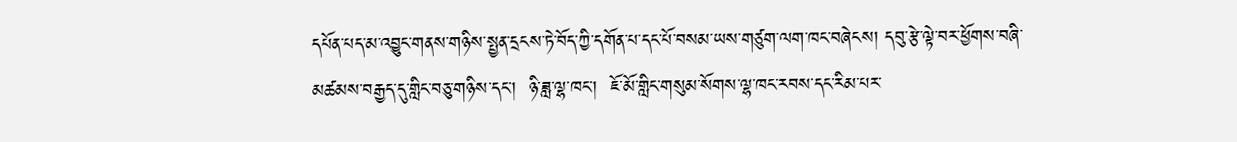དཔོན་པད་མ་འབྱུང་གནས་གཉིས་སྤྱན་དྲངས་ཏེ་བོད་ཀྱི་དགོན་པ་དང་པོ་བསམ་ཡས་གཙུག་ལག་ཁང་བཞེངས། དབུ་རྩེ་ལྟེ་བར་ཕྱོགས་བཞི་མཚམས་བརྒྱད་དུ་གླིང་བཅུ་གཉིས་དང་།  ཉི་ཟླ་ལྷ་ཁང་།  ཇོ་མོ་གླིང་གསུམ་སོགས་ལྷ་ཁང་རབས་དང་རིམ་པར་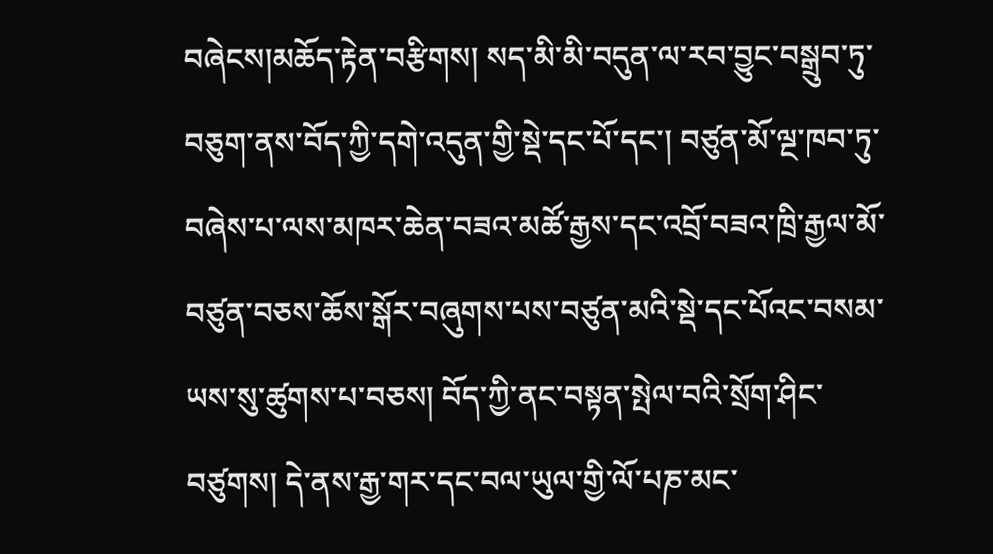བཞེངས།མཆོད་རྟེན་བརྩིགས། སད་མི་མི་བདུན་ལ་རབ་བྱུང་བསྒྲུབ་ཏུ་བཅུག་ནས་བོད་ཀྱི་དགེ་འདུན་གྱི་སྡེ་དང་པོ་དང་། བཙུན་མོ་ལྔ་ཁབ་ཏུ་བཞེས་པ་ལས་མཁར་ཆེན་བཟའ་མཚོ་རྒྱས་དང་འབྲོ་བཟའ་ཁྲི་རྒྱལ་མོ་བཙུན་བཅས་ཆོས་སྒོར་བཞུགས་པས་བཙུན་མའི་སྡེ་དང་པོའང་བསམ་ཡས་སུ་ཚུགས་པ་བཅས། བོད་ཀྱི་ནང་བསྟན་སྤེལ་བའི་སྲོག་ཤིང་བཙུགས། དེ་ནས་རྒྱ་གར་དང་བལ་ཡུལ་གྱི་ལོ་པཎ་མང་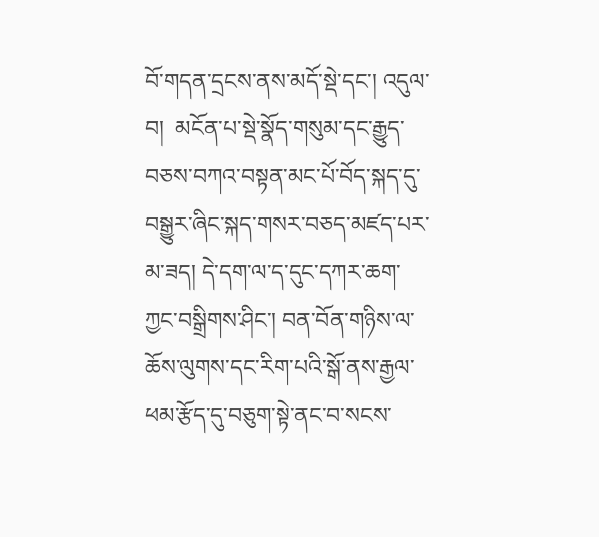བོ་གདན་དྲངས་ནས་མདོ་སྡེ་དང་། འདུལ་བ།  མངོན་པ་སྡེ་སྣོད་གསུམ་དང་རྒྱུད་བཅས་བཀའ་བསྟན་མང་པོ་བོད་སྐད་དུ་བསྒྱུར་ཞིང་སྐད་གསར་བཅད་མཛད་པར་མ་ཟད། དེ་དག་ལ་ད་དུང་དཀར་ཆག་ཀྱང་བསྒྲིགས་ཤིང་། བན་བོན་གཉིས་ལ་ཆོས་ལུགས་དང་རིག་པའི་སྒོ་ནས་རྒྱལ་ཕམ་རྩོད་དུ་བཅུག་སྟེ་ནང་བ་སངས་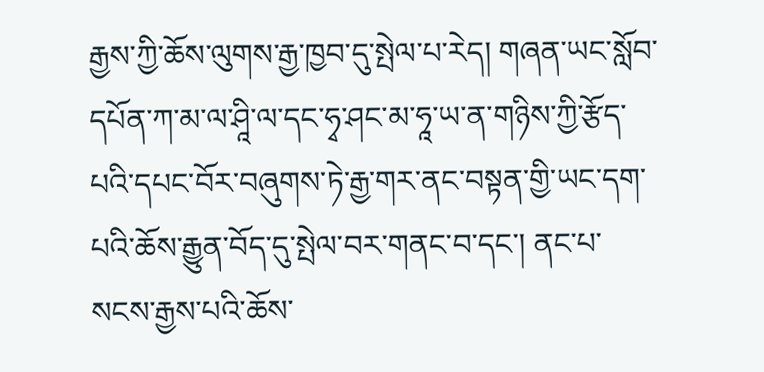རྒྱས་ཀྱི་ཆོས་ལུགས་རྒྱ་ཁྱབ་དུ་སྤེལ་པ་རེད། གཞན་ཡང་སློབ་དཔོན་ཀ་མ་ལ་ཤཱི་ལ་དང་ཧྭ་ཤང་མ་ཧཱ་ཡ་ན་གཉིས་ཀྱི་རྩོད་པའི་དཔང་བོར་བཞུགས་ཏེ་རྒྱ་གར་ནང་བསྟན་གྱི་ཡང་དག་པའི་ཆོས་རྒྱུན་བོད་དུ་སྤེལ་བར་གནང་བ་དང་། ནང་པ་སངས་རྒྱས་པའི་ཆོས་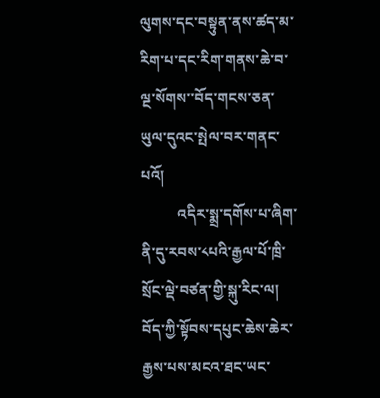ལུགས་དང་བསྟུན་ནས་ཚད་མ་རིག་པ་དང་རིག་གནས་ཆེ་བ་ལྔ་སོགས་་བོད་གངས་ཅན་ཡུལ་དུའང་སྤེལ་བར་གནང་པའོ།
          འདིར་སྨྲ་དགོས་པ་ཞིག་ནི་དུ་རབས་༨པའི་རྒྱལ་པོ་ཁྲི་སྲོང་ལྡེ་བཙན་གྱི་སྐུ་རིང་ལ། བོད་ཀྱི་སྟོབས་དཔུང་ཆེས་ཆེར་རྒྱས་པས་མངའ་ཐང་ཡང་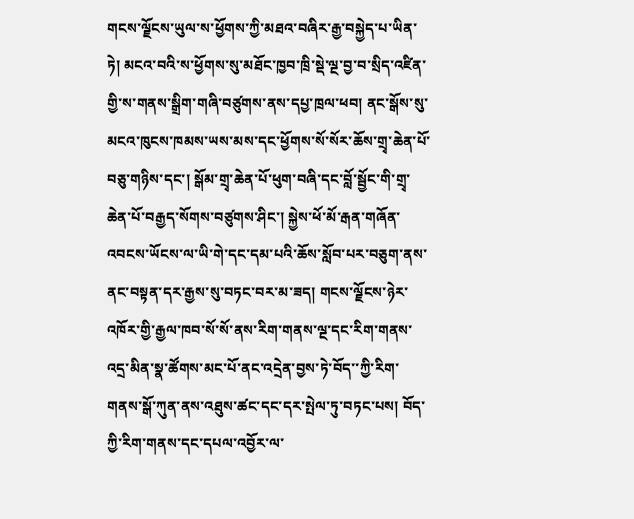གངས་ལྗོངས་ཡུལ་ས་ཕྱོགས་ཀྱི་མཐའ་བཞིར་རྒྱ་བསྐྱེད་པ་ཡིན་ཏེ། མངའ་བའི་ས་ཕྱོགས་སུ་མཐོང་ཁྱབ་ཁྲི་སྡེ་ལྔ་བྱ་བ་སྲིད་འཛིན་གྱི་ས་གནས་སྒྲིག་གཞི་བཙུགས་ནས་དཔྱ་ཁྲལ་ཕབ། ནང་སྒོས་སུ་མངའ་ཁུངས་ཁམས་ཡས་མས་དང་ཕྱོགས་སོ་སོར་ཆོས་གྲྭ་ཆེན་པོ་བཅུ་གཉིས་དང་། སྒོམ་གྲྭ་ཆེན་པོ་ཕུག་བཞི་དང་བློ་སྦྱོང་གི་གྲྭ་ཆེན་པོ་བརྒྱད་སོགས་བཙུགས་ཤིང་། སྐྱེས་ཕོ་མོ་རྒན་གཞོན་འབངས་ཡོངས་ལ་ཡི་གེ་དང་དམ་པའི་ཆོས་སློབ་པར་བཅུག་ནས་ནང་བསྟན་དར་རྒྱས་སུ་བཏང་བར་མ་ཟད། གངས་ལྗོངས་ཉེར་འཁོར་གྱི་རྒྱལ་ཁབ་སོ་སོ་ནས་རིག་གནས་ལྔ་དང་རིག་གནས་འདྲ་མིན་སྣ་ཚོགས་མང་པོ་ནང་འདྲེན་བྱས་ཏེ་བོད་་ཀྱི་རིག་གནས་སྒོ་ཀུན་ནས་འཐུས་ཚང་དང་དར་སྤེལ་ཏུ་བཏང་པས། བོད་ཀྱི་རིག་གནས་དང་དཔལ་འབྱོར་ལ་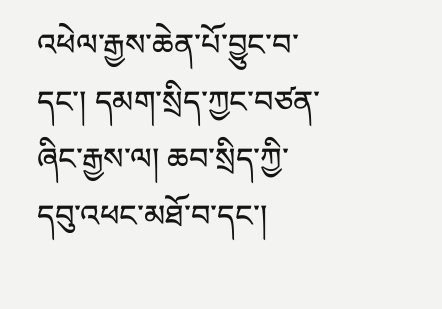འཕེལ་རྒྱས་ཆེན་པོ་བྱུང་བ་དང་། དམག་སྲིད་ཀྱང་བཙན་ཞིང་རྒྱས་ལ། ཆབ་སྲིད་ཀྱི་དབུ་འཕང་མཐོ་བ་དང་།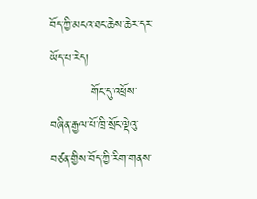བོད་ཀྱི་མངའ་ཐང་ཆེས་ཆེར་དར་ཡོད་པ་རེད།
          གོང་དུ་འཕྲོས་བཞིན་རྒྱལ་པོ་ཁྲི་སྲོང་ལྡེའུ་བཙན་གྱིས་བོད་ཀྱི་རིག་གནས་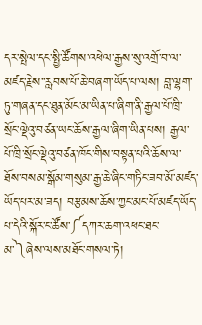དར་སྤེལ་དང་སྤྱི་ཚོགས་འཕེལ་རྒྱས་སུ་འགྲོ་བ་ལ་མཛད་རྗེས་་རླབས་པོ་ཆེ་བཞག་ཡོད་པ་ལས། བླ་ལྷག་ཏུ་གཞན་དང་ཐུན་མོང་མ་ཡིན་པ་ཞིག་ནི་རྒྱལ་པོ་ཁྲི་སྲོང་ལྡེའུ་བཙན་ཡང་ཆོས་རྒྱལ་ཞིག་ཡིན་པས། རྒྱལ་པོ་ཁྲི་སྲོང་ལྡེའུ་བཙན་ཁོང་གིས་བསྟན་པའི་ཆོས་ལ་ཐོས་བསམ་སྒོམ་གསུམ་རྒྱ་ཆེ་ཞིང་གཏིང་ཟབ་མོ་མཛད་ཡོད་པར་མ་ཟད། བརྩམས་ཆོས་ཀྱང་མང་པོ་མཛད་ཡོད་པ་དེའི་སྐོར་ང་ཚོས་༼དཀར་ཆག་འཕང་ཐང་མ་༽ཞེས་ལས་མཐོང་གསལ་ཏེ།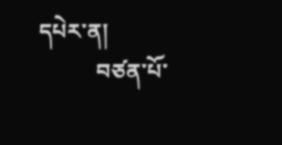དཔེར་ན།
          བཙན་པོ་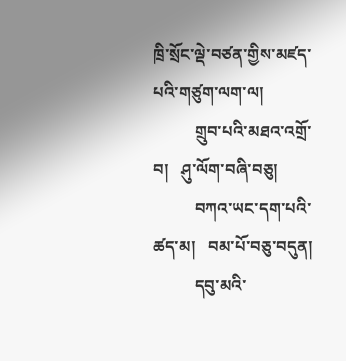ཁྲི་སྲོང་ལྡེ་བཙན་གྱིས་མཛད་པའི་གཙུག་ལག་ལ།
          གྲུབ་པའི་མཐའ་འགྲོ་བ།   ཤུ་ལོག་བཞི་བཅུ།
          བཀའ་ཡང་དག་པའི་ཚད་མ།   བམ་པོ་བཅུ་བདུན།
          དབུ་མའི་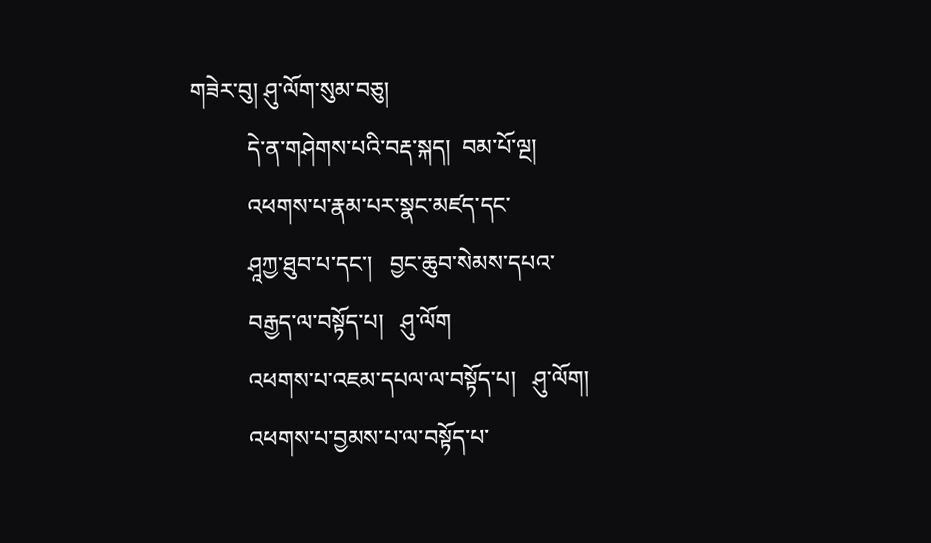གཟེར་བུ། ཤུ་ལོག་སུམ་བཅུ།
          དེ་ན་གཤེགས་པའི་བརྡ་སྐད།  བམ་པོ་ལྔ།
          འཕགས་པ་རྣམ་པར་སྣང་མཛད་དང་
          ཤཱཀྱ་ཐུབ་པ་དང་།   བྱང་ཆུབ་སེམས་དཔའ་
          བརྒྱད་ལ་བསྟོད་པ།   ཤུ་ལོག
          འཕགས་པ་འཇམ་དཔལ་ལ་བསྟོད་པ།   ཤུ་ལོག།
          འཕགས་པ་བྱམས་པ་ལ་བསྟོད་པ་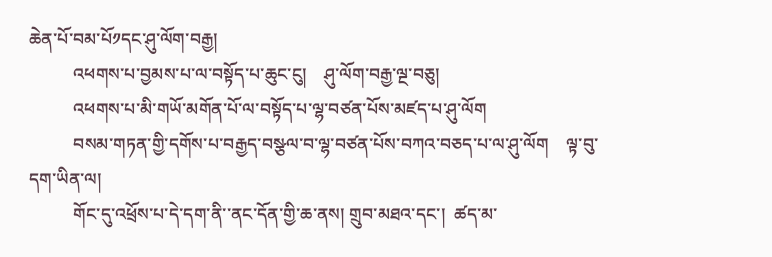ཆེན་པོ་བམ་པོ༡དང་ཤུ་ལོག་བརྒྱ།
          འཕགས་པ་བྱམས་པ་ལ་བསྟོད་པ་ཆུང་ངུ།    ཤུ་ལོག་བརྒྱ་ལྔ་བཅུ།
          འཕགས་པ་མི་གཡོ་མགོན་པོ་ལ་བསྟོད་པ་ལྷ་བཙན་པོས་མཛད་པ་ཤུ་ལོག
          བསམ་གཏན་གྱི་དགོས་པ་བརྒྱད་བསྩལ་བ་ལྷ་བཙན་པོས་བཀའ་བཅད་པ་ལ་ཤུ་ལོག    ལྟ་བུ་དག་ཡིན་ལ།
          གོང་དུ་འཕྲོས་པ་དེ་དག་ནི་་ནང་དོན་གྱི་ཆ་ནས། གྲུབ་མཐའ་དང་།  ཚད་མ་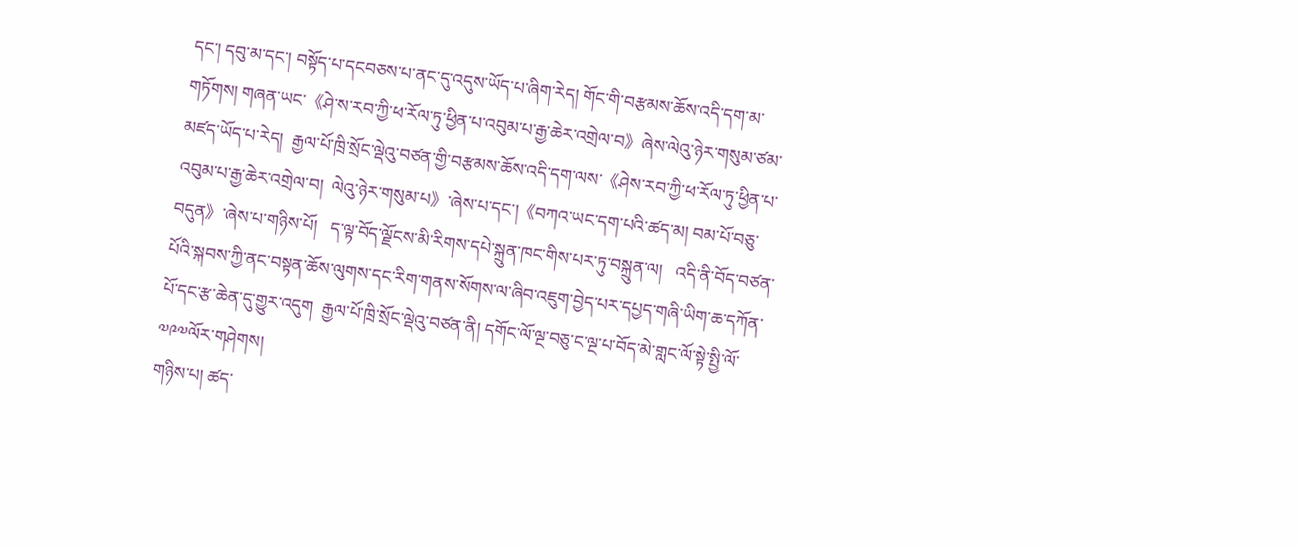དང་། དབུ་མ་དང་། བསྟོད་པ་དངབཅས་པ་ནང་དུ་འདུས་ཡོད་པ་ཞིག་རེད། གོང་གི་བརྩམས་ཆོས་འདི་དག་མ་གཏོགས། གཞན་ཡང་《ཤེ་ས་རབ་ཀྱི་ཕ་རོལ་ཏུ་ཕྱིན་པ་འབུམ་པ་རྒྱ་ཆེར་འགྲེལ་བ》ཞེས་ལེའུ་ཉེར་གསུམ་ཙམ་མཛད་ཡོད་པ་རེད།  རྒྱལ་པོ་ཁྲི་སྲོང་ལྡེའུ་བཙན་གྱི་བརྩམས་ཆོས་འདི་དག་ལས་《ཤེས་རབ་ཀྱི་ཕ་རོལ་ཏུ་ཕྱིན་པ་འབུམ་པ་རྒྱ་ཆེར་འགྲེལ་བ།  ལེའུ་ཉེར་གསུམ་པ》་ཞེས་པ་དང་།《བཀའ་ཡང་དག་པའི་ཚད་མ། བམ་པོ་བཅུ་བདུན》་ཞེས་པ་གཉིས་པོ།   ད་ལྟ་བོད་ལྗོངས་མི་རིགས་དཔེ་སྐྲུན་ཁང་གིས་པར་ཏུ་བསྐྲུན་ལ།   འདི་ནི་བོད་བཙན་པོའི་སྐབས་ཀྱི་ནང་བསྟན་ཆོས་ལུགས་དང་རིག་གནས་སོགས་ལ་ཞིབ་འཇུག་བྱེད་པར་དཔྱད་གཞི་ཡིག་ཆ་དཀོན་པོ་དང་རྩ་ཆེན་དུ་གྱུར་འདུག  རྒྱལ་པོ་ཁྲི་སྲོང་ལྡེའུ་བཙན་ནི། དགོང་ལོ་ལྔ་བཅུ་ང་ལྔ་པ་བོད་མེ་གླང་ལོ་སྟེ་སྤྱི་ལོ་༧༩༧ལོར་གཤེགས།
གཉིས་པ། ཚད་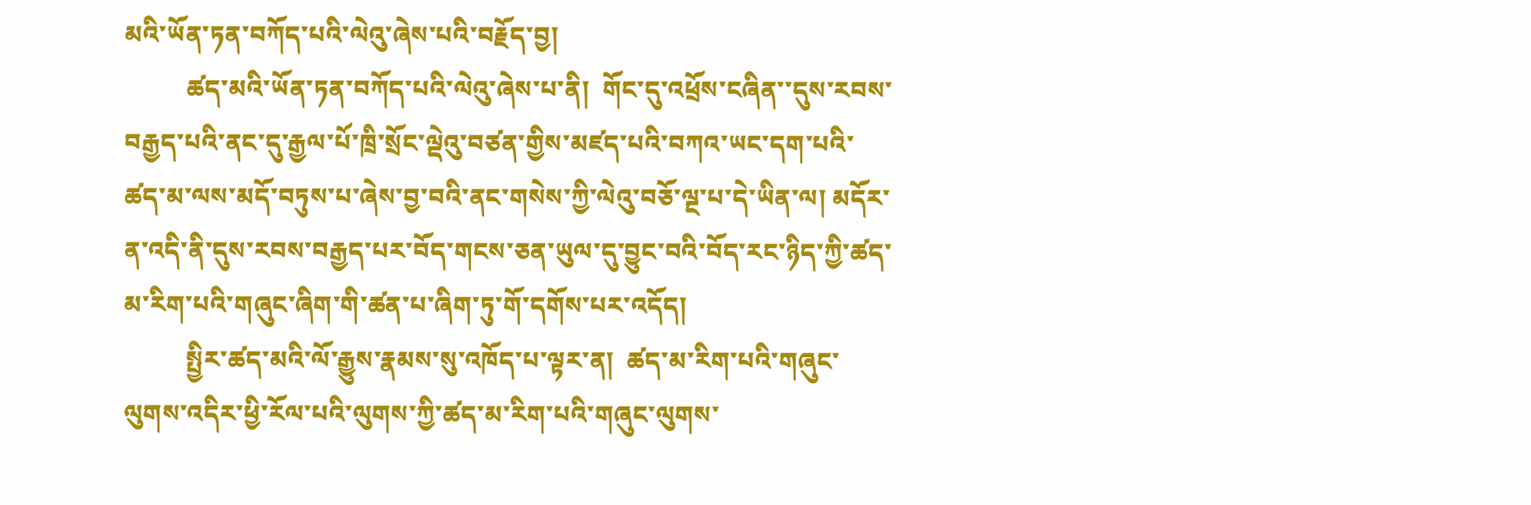མའི་ཡོན་ཏན་བཀོད་པའི་ལེའུ་ཞེས་པའི་བརྗོད་བྱ།
          ཚད་མའི་ཡོན་ཏན་བཀོད་པའི་ལེའུ་ཞེས་པ་ནི།  གོང་དུ་འཕྲོས་ངཞིན་་དུས་རབས་བརྒྱད་པའི་ནང་དུ་རྒྱལ་པོ་ཁྲི་སྲོང་ལྡེའུ་བཙན་གྱིས་མཛད་པའི་བཀའ་ཡང་དག་པའི་ཚད་མ་ལས་མདོ་བཏུས་པ་ཞེས་བྱ་བའི་ནང་གསེས་ཀྱི་ལེའུ་བཅོ་ལྔ་པ་དེ་ཡིན་ལ། མདོར་ན་འདི་ནི་དུས་རབས་བརྒྱད་པར་བོད་གངས་ཅན་ཡུལ་དུ་བྱུང་བའི་བོད་རང་ཉིད་ཀྱི་ཚད་མ་རིག་པའི་གཞུང་ཞིག་གི་ཚན་པ་ཞིག་ཏུ་གོ་དགོས་པར་འདོད།
          སྤྱིར་ཚད་མའི་ལོ་རྒྱུས་རྣམས་སུ་འཁོད་པ་ལྟར་ན།  ཚད་མ་རིག་པའི་གཞུང་ལུགས་འདིར་ཕྱི་རོལ་པའི་ལུགས་ཀྱི་ཚད་མ་རིག་པའི་གཞུང་ལུགས་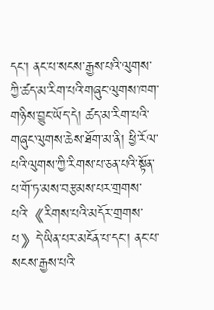དང་། ནང་པ་སངས་རྒྱས་པའི་ལུགས་ཀྱི་ཚད་མ་རིག་པའི་གཞུང་ལུགས་ཁག་གཉིས་བྱུང་ཡོད་དེ། ཚད་མ་རིག་པའི་གཞུང་ལུགས་ཆེས་ཐོག་མ་ནི། ཕྱི་རོལ་པའི་ལུགས་ཀྱི་རིགས་པ་ཅན་པའི་སྟོན་པ་གོ་ཏ་མས་བརྩམས་པར་གྲགས་པའི་《རིགས་པའི་མདོར་གྲགས་པ》དེ་ཡིན་པར་མངོན་པ་དང་། ནང་པ་སངས་རྒྱས་པའི་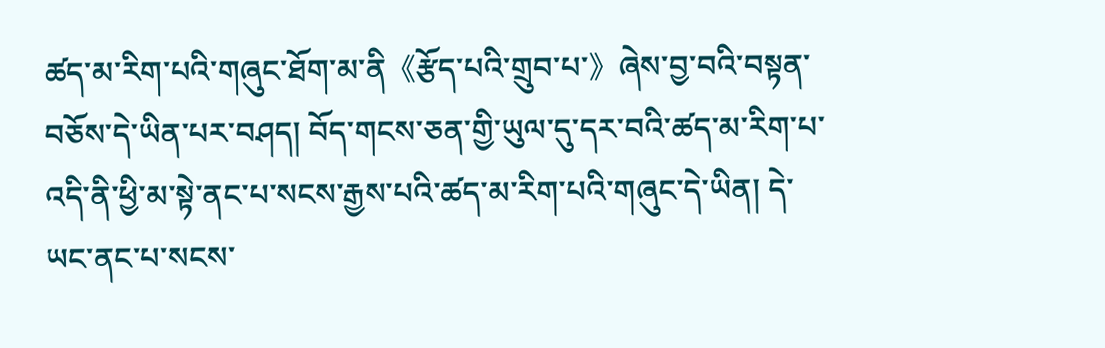ཚད་མ་རིག་པའི་གཞུང་ཐོག་མ་ནི《རྩོད་པའི་གྲུབ་པ་》ཞེས་བྱ་བའི་བསྟན་བཅོས་དེ་ཡིན་པར་བཤད། བོད་གངས་ཅན་གྱི་ཡུལ་དུ་དར་བའི་ཚད་མ་རིག་པ་འདི་ནི་ཕྱི་མ་སྟེ་ནང་པ་སངས་རྒྱས་པའི་ཚད་མ་རིག་པའི་གཞུང་དེ་ཡིན། དེ་ཡང་ནང་པ་སངས་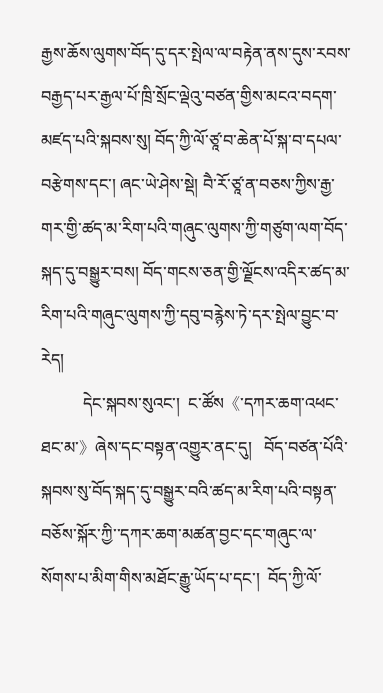རྒྱས་ཆོས་ལུགས་བོད་དུ་དར་སྤེལ་ལ་བརྟེན་ནས་དུས་རབས་བརྒྱད་པར་རྒྱལ་པོ་ཁྲི་སྲོང་ལྡེའུ་བཙན་གྱིས་མངའ་བདག་མཛད་པའི་སྐབས་སུ། བོད་ཀྱི་ལོ་ཙཱ་བ་ཆེན་པོ་སྐ་བ་དཔལ་བརྩེགས་དང་། ཞང་ཡེ་ཤེས་སྡེ། བཻ་རོ་ཙཱ་ན་བཅས་ཀྱིས་རྒྱ་གར་གྱི་ཚད་མ་རིག་པའི་གཞུང་ལུགས་ཀྱི་གཙུག་ལག་བོད་སྐད་དུ་བསྒྱུར་བས། བོད་གངས་ཅན་གྱི་ལྗོངས་འདིར་ཚད་མ་རིག་པའི་གཞུང་ལུགས་ཀྱི་དབུ་བརྙེས་ཏེ་དར་སྤེལ་བྱུང་བ་རེད།
          དེང་སྐབས་སུའང་།  ང་ཚོས《་དཀར་ཆག་འཕང་ཐང་མ་》ཞེས་དང་བསྟན་འགྱུར་ནང་དུ།   བོད་བཙན་པོའི་སྐབས་སུ་བོད་སྐད་དུ་བསྒྱུར་བའི་ཚད་མ་རིག་པའི་བསྟན་བཅོས་སྐོར་ཀྱི་་དཀར་ཆག་མཚན་བྱང་དང་གཞུང་ལ་སོགས་པ་མིག་གིས་མཐོང་རྒྱུ་ཡོད་པ་དང་།  བོད་ཀྱི་ལོ་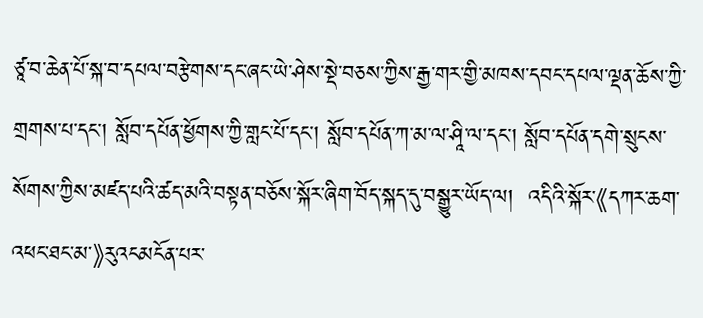ཙཱ་བ་ཆེན་པོ་སྐ་བ་དཔལ་བརྩེགས་དང་ཞང་ཡེ་ཤེས་སྡེ་བཅས་ཀྱིས་རྒྱ་གར་གྱི་མཁས་དབང་དཔལ་ལྡན་ཆོས་ཀྱི་གྲགས་པ་དང་། སློབ་དཔོན་ཕྱོགས་ཀྱི་གླང་པོ་དང་། སློབ་དཔོན་ཀ་མ་ལ་ཤཱི་ལ་དང་། སློབ་དཔོན་དགེ་སྲུངས་སོགས་ཀྱིས་མཛད་པའི་ཚད་མའི་བསྟན་བཅོས་སྐོར་ཞིག་བོད་སྐད་དུ་བསྒྱུར་ཡོད་ལ།  འདིའི་སྐོར་《དཀར་ཆག་འཕང་ཐང་མ་》རུའངམངོན་པར་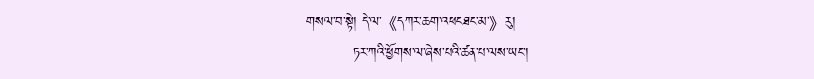གསལ་བ་སྟེ། དེ་ལ་《དཀར་ཆག་འཕངཐང་མ་》རུ།
          ཏར་ཀའི་ཕྱོགས་ལ་ཞེས་པའི་ཚན་པ་ལས་ཡང་།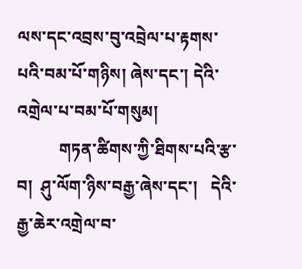ལས་དང་འབྲས་བུ་འབྲེལ་པ་རྟགས་པའི་བམ་པོ་གཉིས། ཞེས་དང་། དེའི་འགྲེལ་པ་བམ་པོ་གསུམ།
          གཏན་ཚིགས་ཀྱི་ཐིགས་པའི་རྩ་བ།  ཤུ་ལོག་ཉིས་བརྒྱ་ཞེས་དང་།   དེའི་རྒྱ་ཆེར་འགྲེལ་བ་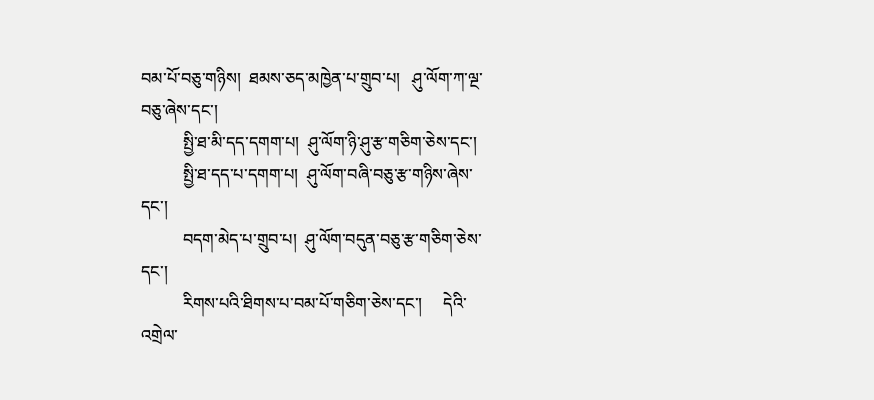བམ་པོ་བཅུ་གཉིས།  ཐམས་ཅད་མཁྱེན་པ་གྲུབ་པ།   ཤུ་ལོག་ཀ་ལྔ་བཅུ་ཞེས་དང་།
          སྤྱི་ཐ་མི་དད་དགག་པ།  ཤུ་ལོག་ཉི་ཤུ་རྩ་གཅིག་ཅེས་དང་།
          སྤྱི་ཐ་དད་པ་དགག་པ།  ཤུ་ལོག་བཞི་བཅུ་རྩ་གཉིས་ཞེས་དང་།
          བདག་མེད་པ་གྲུབ་པ།  ཤུ་ལོག་བདུན་བཅུ་རྩ་གཅིག་ཅེས་དང་།
          རིགས་པའི་ཐིགས་པ་བམ་པོ་གཅིག་ཅེས་དང་།     དེའི་འགྲེལ་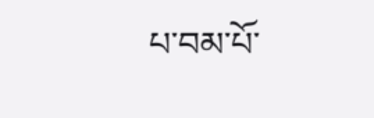པ་བམ་པོ་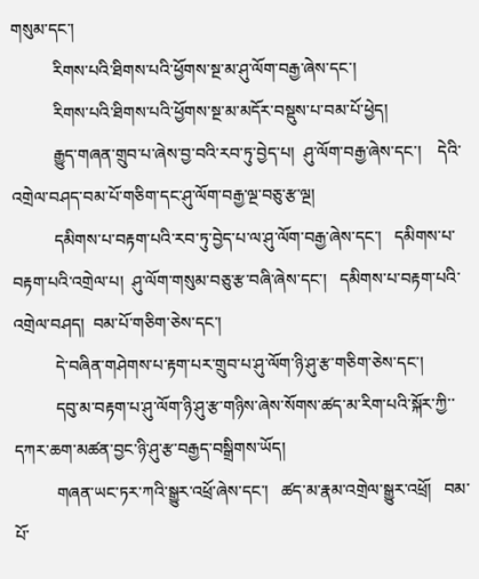གསུམ་དང་།
          རིགས་པའི་ཐིགས་པའི་ཕྱོགས་སྔ་མ་ཤུ་ལོག་བརྒྱ་ཞེས་དང་།
          རིགས་པའི་ཐིགས་པའི་ཕྱོགས་སྔ་མ་མདོར་བསྡུས་པ་བམ་པོ་ཕྱེད།
          རྒྱུད་གཞན་གྲུབ་པ་ཞེས་བྱ་བའི་རབ་ཏུ་བྱེད་པ།  ཤུ་ལོག་བརྒྱ་ཞེས་དང་།    དེའི་འགྲེལ་བཤད་བམ་པོ་གཅིག་དང་ཤུ་ལོག་བརྒྱ་ལྔ་བཅུ་རྩ་ལྔ།
          དམིགས་པ་བརྟག་པའི་རབ་ཏུ་བྱེད་པ་ལ་ཤུ་ལོག་བརྒྱ་ཞེས་དང་།   དམིགས་པ་བརྟག་པའི་འགྲེལ་པ།  ཤུ་ལོག་གསུམ་བཅུ་རྩ་བཞི་ཞེས་དང་།   དམིགས་པ་བརྟག་པའི་འགྲེལ་བཤད།  བམ་པོ་གཅིག་ཅེས་དང་།
          དེ་བཞིན་གཤེགས་པ་རྟག་པར་གྲུབ་པ་ཤུ་ལོག་ཉི་ཤུ་རྩ་གཅིག་ཅེས་དང་།
          དབུ་མ་བརྟག་པ་ཤུ་ལོག་ཉི་ཤུ་རྩ་གཉིས་ཞེས་སོགས་ཚད་མ་རིག་པའི་སྐོར་ཀྱི་་དཀར་ཆག་མཚན་བྱང་ཉི་ཤུ་རྩ་བརྒྱད་བསྒྲིགས་ཡོད།
          གཞན་ཡང་ཏར་ཀའི་སྒྱུར་འཕྲོ་ཞེས་དང་།   ཚད་མ་རྣམ་འགྲེལ་སྒྱུར་འཕྲོ།   བམ་པོ་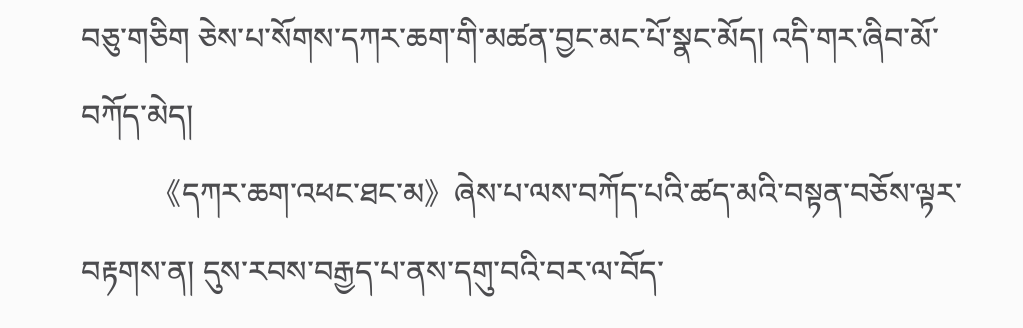བཅུ་གཅིག ཅེས་པ་སོགས་དཀར་ཆག་གི་མཚན་བྱང་མང་པོ་སྣང་མོད། འདི་གར་ཞིབ་མོ་བཀོད་མེད།
          《དཀར་ཆག་འཕང་ཐང་མ》ཞེས་པ་ལས་བཀོད་པའི་ཚད་མའི་བསྟན་བཅོས་ལྟར་བརྟགས་ན། དུས་རབས་བརྒྱད་པ་ནས་དགུ་བའི་བར་ལ་བོད་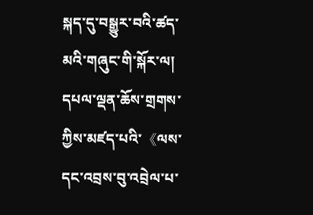སྐད་དུ་བསྒྱུར་བའི་ཚད་མའི་གཞུང་གི་སྐོར་ལ། དཔལ་ལྡན་ཆོས་གྲགས་ཀྱིས་མཛད་པའི་《ལས་དང་འབྲས་བུ་འབྲེལ་པ་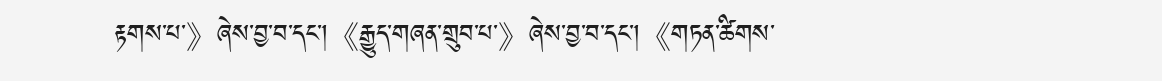རྟགས་པ་》ཞེས་བྱ་བ་དང་།《རྒྱུད་གཞན་གྲུབ་པ་》ཞེས་བྱ་བ་དང་།《གཏན་ཚིགས་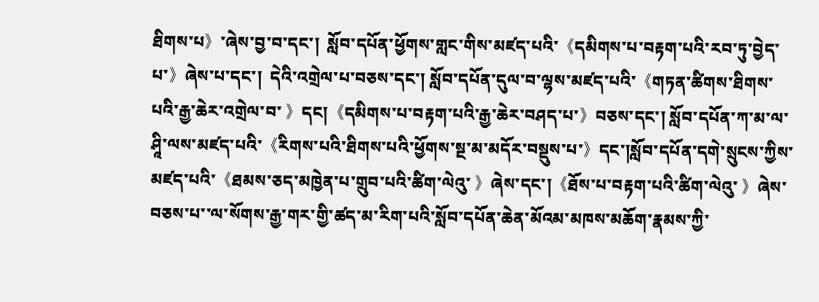ཐིགས་པ》་ཞེས་བྱ་བ་དང་།  སློབ་དཔོན་ཕྱོགས་གླང་གིས་མཛད་པའི་《དམིགས་པ་བརྟག་པའི་རབ་ཏུ་བྱེད་པ་》ཞེས་པ་དང་།  དེའི་འགྲེལ་པ་བཅས་དང་། སློབ་དཔོན་དུལ་བ་ལྷས་མཛད་པའི་《གཏན་ཚིགས་ཐིགས་པའི་རྒྱ་ཆེར་འགྲེལ་བ་ 》དང།《དམིགས་པ་བརྟག་པའི་རྒྱ་ཆེར་བཤད་པ་》བཅས་དང་། སློབ་དཔོན་ཀ་མ་ལ་ཤཱི་ལས་མཛད་པའི་《རིགས་པའི་ཐིགས་པའི་ཕྱོགས་སྔ་མ་མདོར་བསྡུས་པ་》དང་།སློབ་དཔོན་དགེ་སྲུངས་ཀྱིས་མཛད་པའི་《ཐམས་ཅད་མཁྱེན་པ་གྲུབ་པའི་ཚིག་ལེའུ་ 》ཞེས་དང་།《ཐོས་པ་བརྟག་པའི་ཚིག་ལེའུ་ 》ཞེས་བཅས་པ་་ལ་སོགས་རྒྱ་གར་གྱི་ཚད་མ་རིག་པའི་སློབ་དཔོན་ཆེན་མོའམ་མཁས་མཆོག་རྣམས་ཀྱི་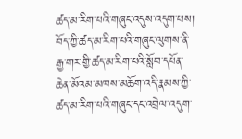ཚད་མ་རིག་པའི་གཞུང་འདུས་འདུག་པས།  བོད་ཀྱི་ཚད་མ་རིག་པའི་གཞུང་ལུགས་ནི་རྒྱ་གར་གྱི་ཚད་མ་རིག་པའི་སློབ་དཔོན་ཆེན་མོའམ་མཁས་མཆོག་འདི་རྣམས་ཀྱི་ཚད་མ་རིག་པའི་གཞུང་དང་འབྲེལ་འདུག་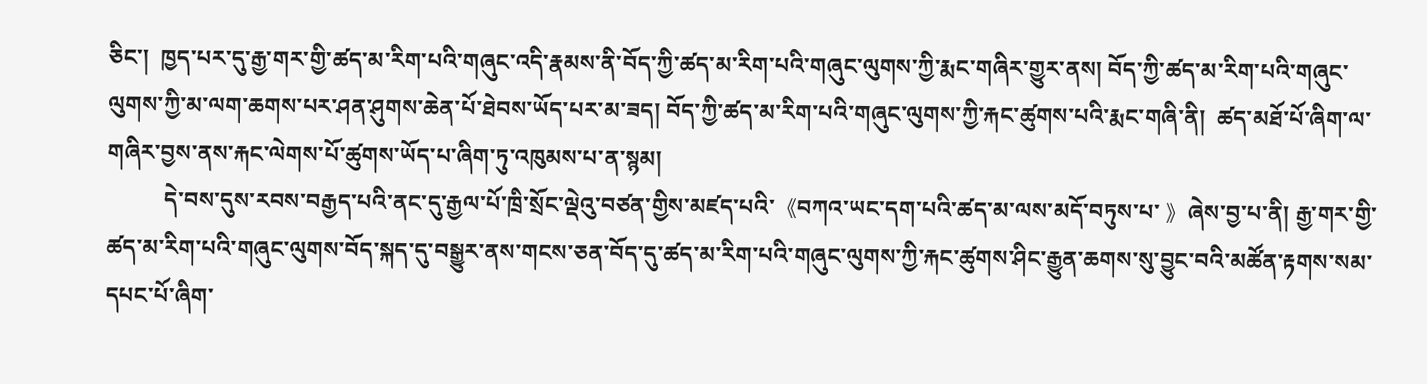ཅིང་།  ཁྱད་པར་དུ་རྒྱ་གར་གྱི་ཚད་མ་རིག་པའི་གཞུང་འདི་རྣམས་ནི་བོད་ཀྱི་ཚད་མ་རིག་པའི་གཞུང་ལུགས་ཀྱི་རྨང་གཞིར་གྱུར་ནས། བོད་ཀྱི་ཚད་མ་རིག་པའི་གཞུང་ལུགས་ཀྱི་མ་ལག་ཆགས་པར་ཤན་ཤུགས་ཆེན་པོ་ཐེབས་ཡོད་པར་མ་ཟད། བོད་ཀྱི་ཚད་མ་རིག་པའི་གཞུང་ལུགས་ཀྱི་རྐང་ཚུགས་པའི་རྨང་གཞི་ནི།  ཚད་མཐོ་པོ་ཞིག་ལ་གཞིར་བྱས་ནས་རྐང་ལེགས་པོ་ཚུགས་ཡོད་པ་ཞིག་ཏུ་འཁུམས་པ་ན་སྙམ།
          དེ་བས་དུས་རབས་བརྒྱད་པའི་ནང་དུ་རྒྱལ་པོ་ཁྲི་སྲོང་ལྡེའུ་བཙན་གྱིས་མཛད་པའི་《བཀའ་ཡང་དག་པའི་ཚད་མ་ལས་མདོ་བཏུས་པ་ 》ཞེས་བྱ་པ་ནི། རྒྱ་གར་གྱི་ཚད་མ་རིག་པའི་གཞུང་ལུགས་བོད་སྐད་དུ་བསྒྱུར་ནས་གངས་ཅན་བོད་དུ་ཚད་མ་རིག་པའི་གཞུང་ལུགས་ཀྱི་རྐང་ཚུགས་ཤིང་རྒྱུན་ཆགས་སུ་བྱུང་བའི་མཚོན་རྟགས་སམ་དཔང་པོ་ཞིག་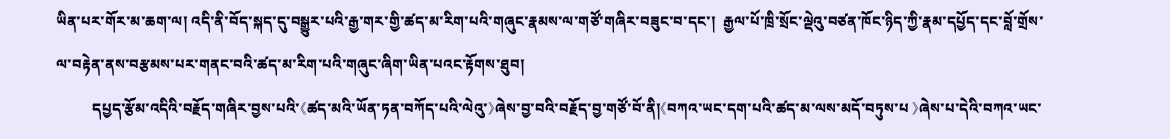ཡིན་པར་གོར་མ་ཆག་ལ། འདི་ནི་བོད་སྐད་དུ་བསྒྱུར་པའི་རྒྱ་གར་གྱི་ཚད་མ་རིག་པའི་གཞུང་རྣམས་ལ་གཙོ་གཞིར་བཟུང་བ་དང་།  རྒྱལ་པོ་ཁྲི་སྲོང་ལྡེའུ་བཙན་ཁོང་ཉིད་ཀྱི་རྣམ་དཔྱོད་དང་བློ་གྲོས་ལ་བརྟེན་ནས་བརྩམས་པར་གནང་བའི་ཚད་མ་རིག་པའི་གཞུང་ཞིག་ཡིན་པའང་རྟོགས་ཐུབ།
          དཔྱད་རྩོམ་འདིའི་བརྗོད་གཞིར་བྱས་པའི་《ཚད་མའི་ཡོན་ཏན་བཀོད་པའི་ལེའུ་》ཞེས་བྱ་བའི་བརྗོད་བྱ་གཙོ་བོ་ནི།《བཀའ་ཡང་དག་པའི་ཚད་མ་ལས་མདོ་བཏུས་པ 》ཞེས་པ་དེའི་བཀའ་ཡང་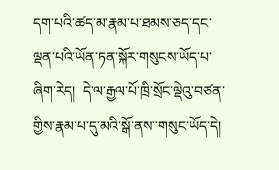དག་པའི་ཚད་མ་རྣམ་པ་ཐམས་ཅད་དང་ལྡན་པའི་ཡོན་ཏན་སྐོར་གསུངས་ཡོད་པ་ཞིག་རེད།  དེ་ལ་རྒྱལ་པོ་ཁྲི་སྲོང་ལྡེའུ་བཙན་གྱིས་རྣམ་པ་དུ་མའི་སྒོ་ནས་་གསུང་ཡོད་དེ།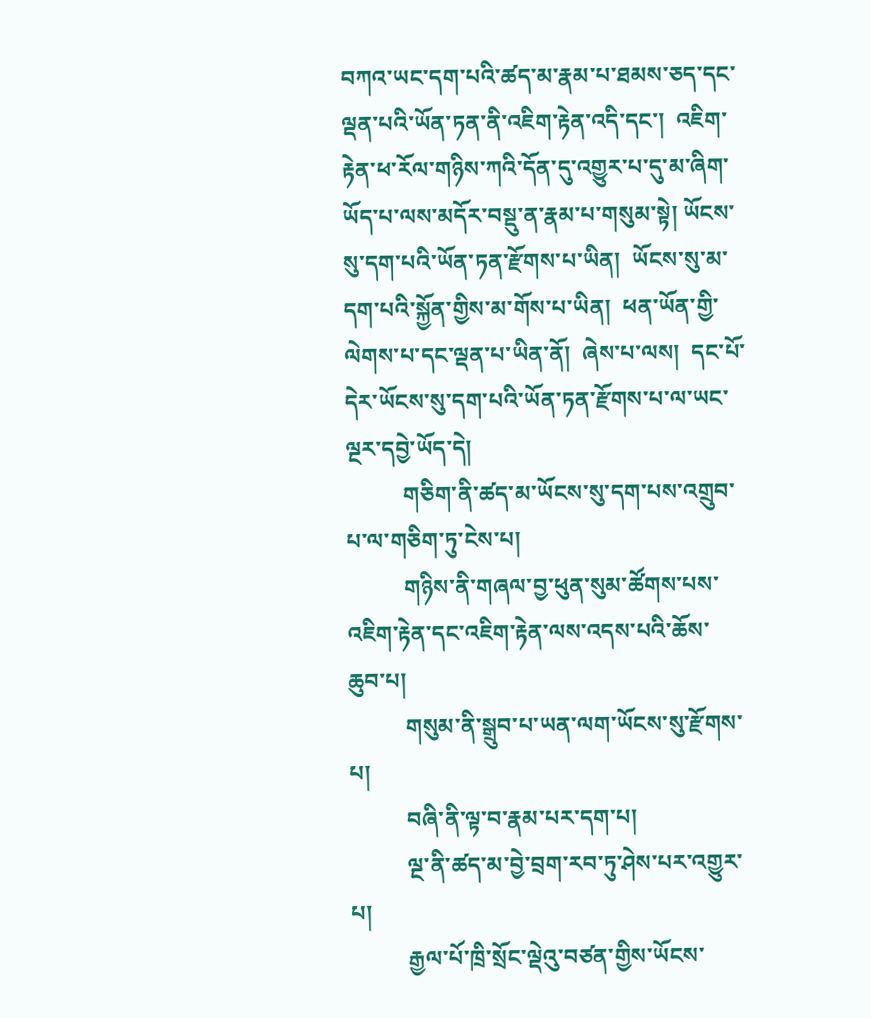བཀའ་ཡང་དག་པའི་ཚད་མ་རྣམ་པ་ཐམས་ཅད་དང་ལྡན་པའི་ཡོན་ཏན་ནི་འཇིག་རྟེན་འདི་དང་།  འཇིག་རྟེན་ཕ་རོལ་གཉིས་ཀའི་དོན་དུ་འགྱུར་པ་དུ་མ་ཞིག་ཡོད་པ་ལས་མདོར་བསྡུ་ན་རྣམ་པ་གསུམ་སྟེ། ཡོངས་སུ་དག་པའི་ཡོན་ཏན་རྫོགས་པ་ཡིན།  ཡོངས་སུ་མ་དག་པའི་སྐྱོན་གྱིས་མ་གོས་པ་ཡིན།  ཕན་ཡོན་གྱི་ལེགས་པ་དང་ལྡན་པ་ཡིན་ནོ།  ཞེས་པ་ལས།  དང་པོ་དེར་ཡོངས་སུ་དག་པའི་ཡོན་ཏན་རྫོགས་པ་ལ་ཡང་ལྔར་དབྱེ་ཡོད་དེ།
          གཅིག་ནི་ཚད་མ་ཡོངས་སུ་དག་པས་འགྲུབ་པ་ལ་གཅིག་ཏུ་ངེས་པ།
          གཉིས་ནི་གཞལ་བྱ་ཕུན་སུམ་ཚོགས་པས་འཇིག་རྟེན་དང་འཇིག་རྟེན་ལས་འདས་པའི་ཆོས་ཆུབ་པ།
          གསུམ་ནི་སྒྲུབ་པ་ཡན་ལག་ཡོངས་སུ་རྫོགས་པ།
          བཞི་ནི་ལྟ་བ་རྣམ་པར་དག་པ།
          ལྔ་ནི་ཚད་མ་བྱེ་བྲག་རབ་ཏུ་ཤེས་པར་འགྱུར་པ།
          རྒྱལ་པོ་ཁྲི་སྲོང་ལྡེའུ་བཙན་གྱིས་ཡོངས་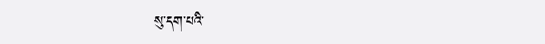སུ་དག་པའི་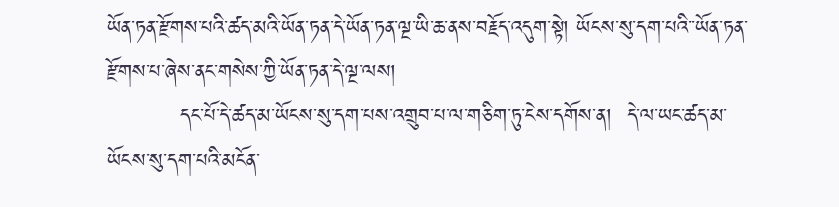ཡོན་ཏན་རྫོགས་པའི་ཚད་མའི་ཡོན་ཏན་དེ་ཡོན་ཏན་ལྔ་ཡི་ཆ་ནས་བརྗོད་འདུག་སྟེ། ཡོངས་སུ་དག་པའི་་ཡོན་ཏན་རྫོགས་པ་ཞེས་ནང་གསེས་ཀྱི་ཡོན་ཏན་དེ་ལྔ་ལས།
          དང་པོ་དེ་ཚད་མ་ཡོངས་སུ་དག་པས་འགྲུབ་པ་ལ་གཅིག་ཏུ་ངེས་དགོས་ན།  དེ་ལ་ཡང་ཚད་མ་ཡོངས་སུ་དག་པའི་མངོན་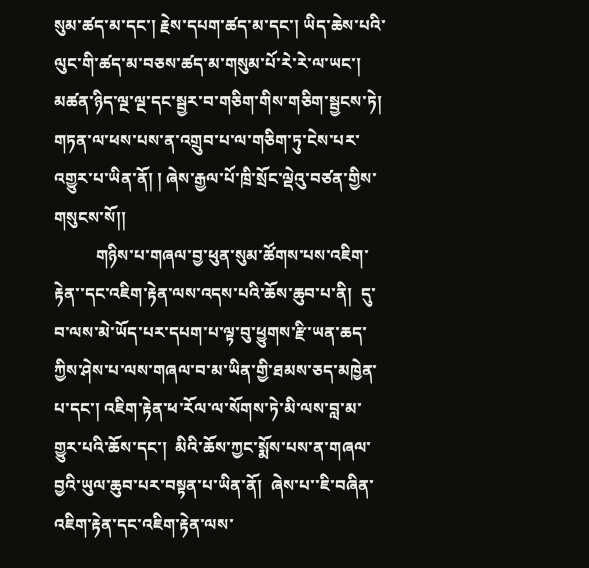སུམ་ཚད་མ་དང་། རྗེས་དཔག་ཚད་མ་དང་། ཡིད་ཆེས་པའི་ལུང་གི་ཚད་མ་བཅས་ཚད་མ་གསུམ་པོ་རེ་རེ་ལ་ཡང་། མཚན་ཉིད་ལྔ་ལྔ་དང་སྦྱར་བ་གཅིག་གིས་གཅིག་སྦྱངས་ཏེ། གཏན་ལ་ཕས་པས་ན་འགྲུབ་པ་ལ་གཅིག་ཏུ་ངེས་པར་འགྱུར་པ་ཡིན་ནོ། ། ཞེས་རྒྱལ་པོ་ཁྲི་སྲོང་ལྡེའུ་བཙན་གྱིས་གསུངས་སོ།།
          གཉིས་པ་གཞལ་བྱ་ཕུན་སུམ་ཚོགས་པས་འཇིག་རྟེན་་དང་འཇིག་རྟེན་ལས་འདས་པའི་ཆོས་ཆུབ་པ་ནི།  དུ་བ་ལས་མེ་ཡོད་པར་དཔག་པ་ལྟ་བུ་ཕྱུགས་རྫི་ཡན་ཆད་ཀྱིས་ཤེས་པ་ལས་གཞལ་བ་མ་ཡིན་གྱི་ཐམས་ཅད་མཁྱེན་པ་དང་། འཇིག་རྟེན་ཕ་རོལ་ལ་སོགས་ཏེ་མི་ལས་བླ་མ་གྱུར་པའི་ཆོས་དང་།  མིའི་ཆོས་ཀྱང་སྨོས་པས་ན་གཞལ་བྱའི་ཡུལ་ཆུབ་པར་བསྟན་པ་ཡིན་ནོ།  ཞེས་པ་་ཇི་བཞིན་འཇིག་རྟེན་དང་འཇིག་རྟེན་ལས་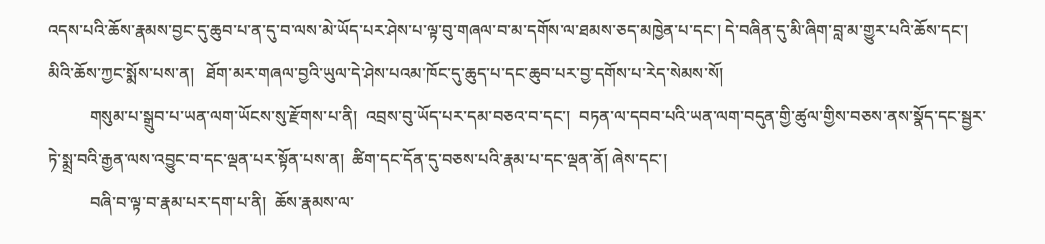འདས་པའི་ཆོས་རྣམས་བྱང་དུ་ཆུབ་པ་ན་དུ་བ་ལས་མེ་ཡོད་པར་ཤེས་པ་ལྟ་བུ་གཞལ་བ་མ་དགོས་ལ་ཐམས་ཅད་མཁྱེན་པ་དང་། དེ་བཞིན་དུ་མི་ཞིག་བླ་མ་གྱུར་པའི་ཆོས་དང་།  མིའི་ཆོས་ཀྱང་སྨོས་པས་ན།   ཐོག་མར་གཞལ་བྱའི་ཡུལ་དེ་ཤེས་པའམ་ཁོང་དུ་ཆུད་པ་དང་ཆུབ་པར་བྱ་དགོས་པ་རེད་སེམས་སོ།
          གསུམ་པ་སྒྲུབ་པ་ཡན་ལག་ཡོངས་སུ་རྫོགས་པ་ནི།  འབྲས་བུ་ཡོད་པར་དམ་བཅའ་བ་དང་།  བཏན་ལ་དབབ་པའི་ཡན་ལག་བདུན་གྱི་ཚུལ་གྱིས་བཅས་ནས་སྣོད་དང་སྦྱར་ཏེ་སྨྲ་བའི་རྒྱན་ལས་འབྱུང་བ་དང་ལྡན་པར་སྟོན་པས་ན།  ཚིག་དང་དོན་དུ་བཅས་པའི་རྣམ་པ་དང་ལྡན་ནོ། ཞེས་དང་།
          བཞི་བ་ལྟ་བ་རྣམ་པར་དག་པ་ནི།  ཆོས་རྣམས་ལ་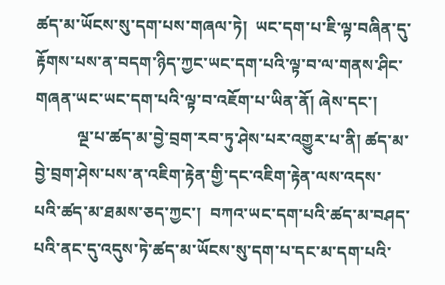ཚད་མ་ཡོངས་སུ་དག་པས་གཞལ་ཏེ།  ཡང་དག་པ་ཇི་ལྟ་བཞིན་དུ་རྟོགས་པས་ན་བདག་ཉིད་ཀྱང་ཡང་དག་པའི་ལྟ་བ་ལ་གནས་ཤིང་གཞན་ཡང་ཡང་དག་པའི་ལྟ་བ་འཇོག་པ་ཡིན་ནོ། ཞེས་དང་།
          ལྔ་པ་ཚད་མ་བྱེ་བྲག་རབ་ཏུ་ཤེས་པར་འགྱུར་པ་ནི། ཚད་མ་བྱེ་བྲག་ཤེས་པས་ན་འཇིག་རྟེན་གྱི་དང་འཇིག་རྟེན་ལས་འདས་པའི་ཚད་མ་ཐམས་ཅད་ཀྱང་།  བཀའ་ཡང་དག་པའི་ཚད་མ་བཤད་པའི་ནང་དུ་འདུས་ཏེ་ཚད་མ་ཡོངས་སུ་དག་པ་དང་མ་དག་པའི་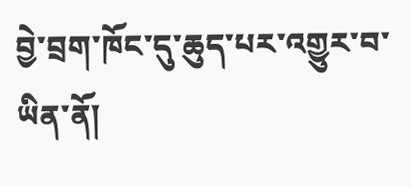བྱེ་བྲག་ཁོང་དུ་ཆུད་པར་འགྱུར་བ་ཡིན་ནོ།